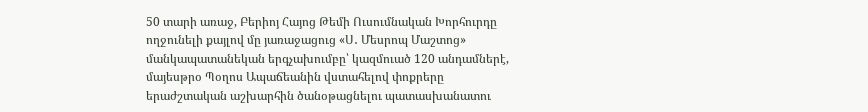50 տարի առաջ, Բերիոյ Հայոց Թեմի Ուսումնական Խորհուրդը ողջունելի քայլով մը յառաջացուց «Ս․ Մեսրոպ Մաշտոց» մանկապատանեկան երգչախումբը՝ կազմուած 120 անդամներէ, մայեսթրօ Պօղոս Ապաճեանին վստահելով փոքրերը երաժշտական աշխարհին ծանօթացնելու պատասխանատու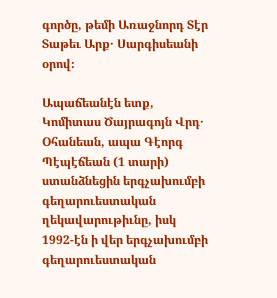գործը, թեմի Առաջնորդ Տէր Տաթեւ Արք․ Սարգիսեանի օրով։

Ապաճեանէն ետք, Կոմիտաս Ծայրագոյն Վրդ․ Օհանեան, ապա Գէորգ Պէպէճեան (1 տարի) ստանձնեցին երգչախումբի գեղարուեստական ղեկավարութիւնը, իսկ 1992-էն ի վեր երգչախումբի գեղարուեստական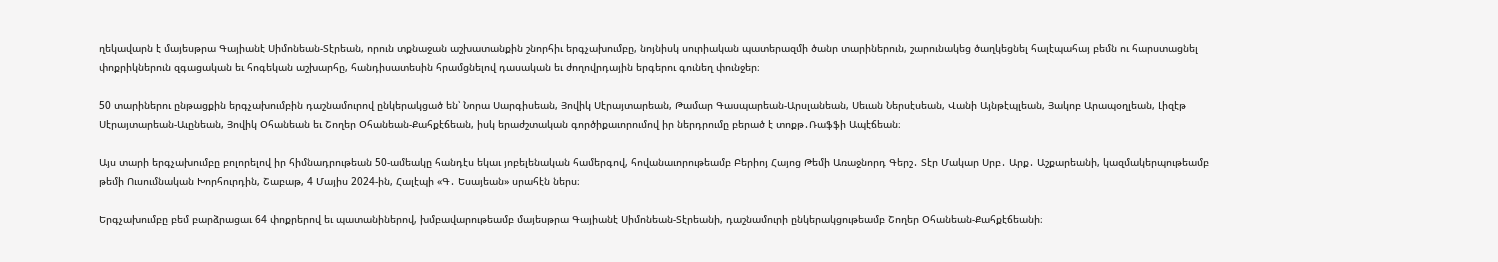ղեկավարն է մայեսթրա Գայիանէ Սիմոնեան-Տէրեան, որուն տքնաջան աշխատանքին շնորհիւ երգչախումբը, նոյնիսկ սուրիական պատերազմի ծանր տարիներուն, շարունակեց ծաղկեցնել հալէպահայ բեմն ու հարստացնել փոքրիկներուն զգացական եւ հոգեկան աշխարհը, հանդիսատեսին հրամցնելով դասական եւ ժողովրդային երգերու գունեղ փունջեր։

50 տարիներու ընթացքին երգչախումբին դաշնամուրով ընկերակցած են՝ Նորա Սարգիսեան, Յովիկ Սէրայտարեան, Թամար Գասպարեան-Արսլանեան, Սեւան Ներսէսեան, Վանի Այնթէպլեան, Յակոբ Արապօղլեան, Լիզէթ Սէրայտարեան-Աւընեան, Յովիկ Օհանեան եւ Շողեր Օհանեան-Քահքէճեան, իսկ երաժշտական գործիքաւորումով իր ներդրումը բերած է տոքթ․Ռաֆֆի Ապէճեան։

Այս տարի երգչախումբը բոլորելով իր հիմնադրութեան 50-ամեակը հանդէս եկաւ յոբելենական համերգով, հովանաւորութեամբ Բերիոյ Հայոց Թեմի Առաջնորդ Գերշ․ Տէր Մակար Սրբ․ Արք․ Աշքարեանի, կազմակերպութեամբ թեմի Ուսումնական Խորհուրդին, Շաբաթ, 4 Մայիս 2024-ին, Հալէպի «Գ․ Եսայեան» սրահէն ներս։

Երգչախումբը բեմ բարձրացաւ 64 փոքրերով եւ պատանիներով, խմբավարութեամբ մայեսթրա Գայիանէ Սիմոնեան-Տէրեանի, դաշնամուրի ընկերակցութեամբ Շողեր Օհանեան-Քահքէճեանի։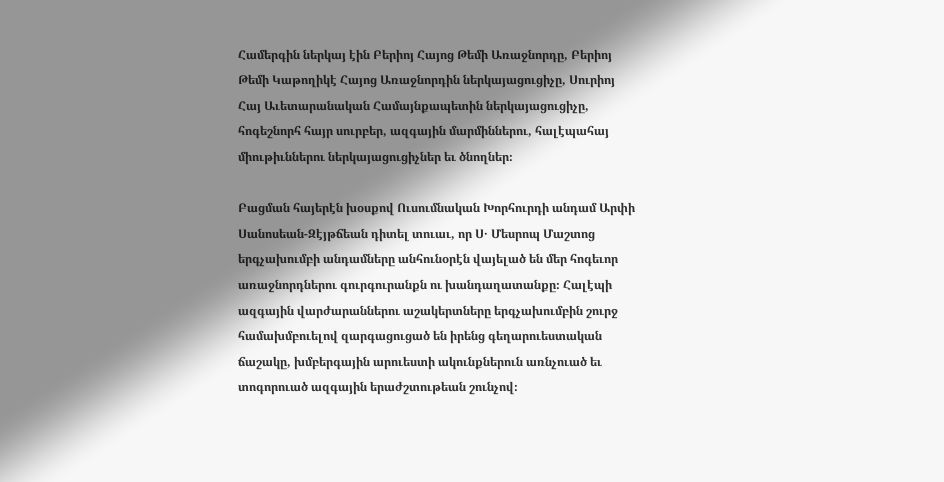Համերգին ներկայ էին Բերիոյ Հայոց Թեմի Առաջնորդը, Բերիոյ Թեմի Կաթողիկէ Հայոց Առաջնորդին ներկայացուցիչը, Սուրիոյ Հայ Աւետարանական Համայնքապետին ներկայացուցիչը, հոգեշնորհ հայր սուրբեր, ազգային մարմիններու, հալէպահայ միութիւններու ներկայացուցիչներ եւ ծնողներ։

Բացման հայերէն խօսքով Ուսումնական Խորհուրդի անդամ Արփի Սանոսեան-Զէյթճեան դիտել տուաւ, որ Ս․ Մեսրոպ Մաշտոց երգչախումբի անդամները անհունօրէն վայելած են մեր հոգեւոր առաջնորդներու գուրգուրանքն ու խանդաղատանքը։ Հալէպի ազգային վարժարաններու աշակերտները երգչախումբին շուրջ համախմբուելով զարգացուցած են իրենց գեղարուեստական ճաշակը, խմբերգային արուեստի ակունքներուն առնչուած եւ տոգորուած ազգային երաժշտութեան շունչով։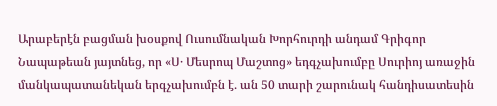Արաբերէն բացման խօսքով Ուսումնական Խորհուրդի անդամ Գրիգոր Նապաթեան յայտնեց, որ «Ս․ Մեսրոպ Մաշտոց» եդգչախումբը Սուրիոյ առաջին մանկապատանեկան երգչախումբն է. ան 50 տարի շարունակ հանդիսատեսին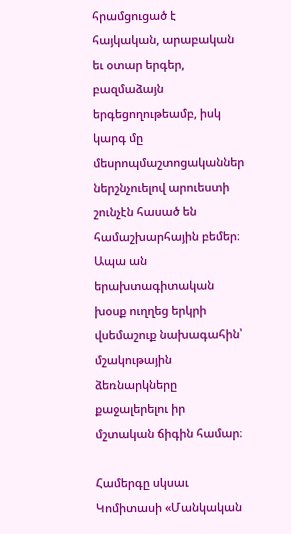հրամցուցած է հայկական, արաբական եւ օտար երգեր, բազմաձայն երգեցողութեամբ, իսկ կարգ մը մեսրոպմաշտոցականներ ներշնչուելով արուեստի շունչէն հասած են համաշխարհային բեմեր։ Ապա ան երախտագիտական խօսք ուղղեց երկրի վսեմաշուք նախագահին՝ մշակութային ձեռնարկները քաջալերելու իր մշտական ճիգին համար։

Համերգը սկսաւ Կոմիտասի «Մանկական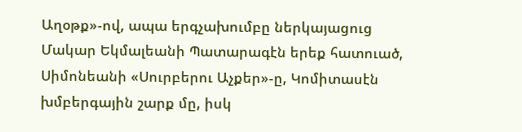Աղօթք»-ով, ապա երգչախումբը ներկայացուց Մակար Եկմալեանի Պատարագէն երեք հատուած, Սիմոնեանի «Սուրբերու Աչքեր»-ը, Կոմիտասէն խմբերգային շարք մը, իսկ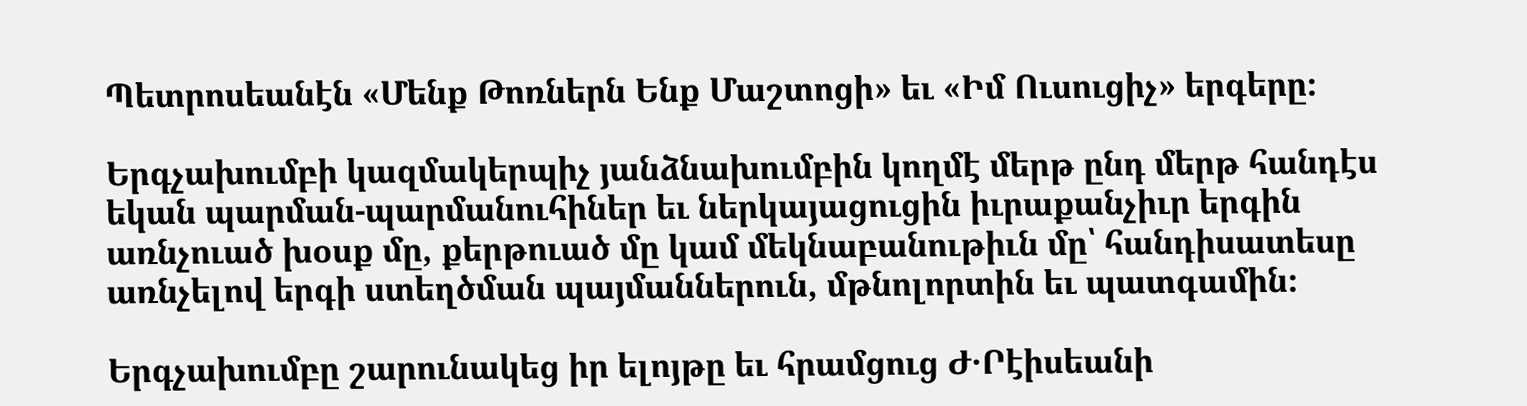Պետրոսեանէն «Մենք Թոռներն Ենք Մաշտոցի» եւ «Իմ Ուսուցիչ» երգերը։

Երգչախումբի կազմակերպիչ յանձնախումբին կողմէ մերթ ընդ մերթ հանդէս եկան պարման-պարմանուհիներ եւ ներկայացուցին իւրաքանչիւր երգին առնչուած խօսք մը, քերթուած մը կամ մեկնաբանութիւն մը՝ հանդիսատեսը առնչելով երգի ստեղծման պայմաններուն, մթնոլորտին եւ պատգամին։

Երգչախումբը շարունակեց իր ելոյթը եւ հրամցուց Ժ․Րէիսեանի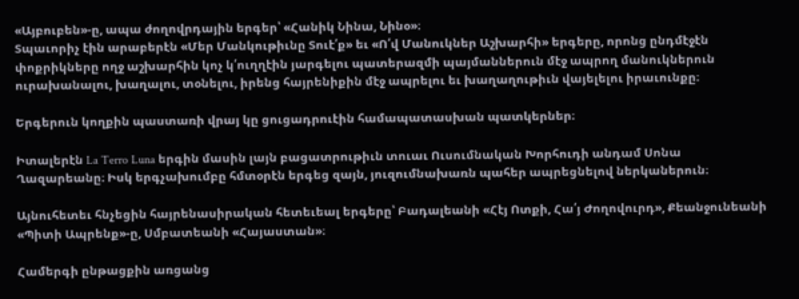«Այբուբեն»-ը, ապա ժողովրդային երգեր՝ «Հանիկ Նինա, Նինօ»։
Տպաւորիչ էին արաբերէն «Մեր Մանկութիւնը Տուէ՛ք» եւ «Ո՛վ Մանուկներ Աշխարհի» երգերը, որոնց ընդմէջէն փոքրիկները ողջ աշխարհին կոչ կ՛ուղղէին յարգելու պատերազմի պայմաններուն մէջ ապրող մանուկներուն ուրախանալու, խաղալու, տօնելու, իրենց հայրենիքին մէջ ապրելու եւ խաղաղութիւն վայելելու իրաւունքը։

Երգերուն կողքին պաստառի վրայ կը ցուցադրուէին համապատասխան պատկերներ։

Իտալերէն La Terro Luna երգին մասին լայն բացատրութիւն տուաւ Ուսումնական Խորհուդի անդամ Սոնա Ղազարեանը։ Իսկ երգչախումբը հմտօրէն երգեց զայն, յուզումնախառն պահեր ապրեցնելով ներկաներուն։

Այնուհետեւ հնչեցին հայրենասիրական հետեւեալ երգերը՝ Բադալեանի «Հէյ Ոտքի, Հա՛յ Ժողովուրդ», Քեանջունեանի «Պիտի Ապրենք»-ը, Սմբատեանի «Հայաստան»։

Համերգի ընթացքին առցանց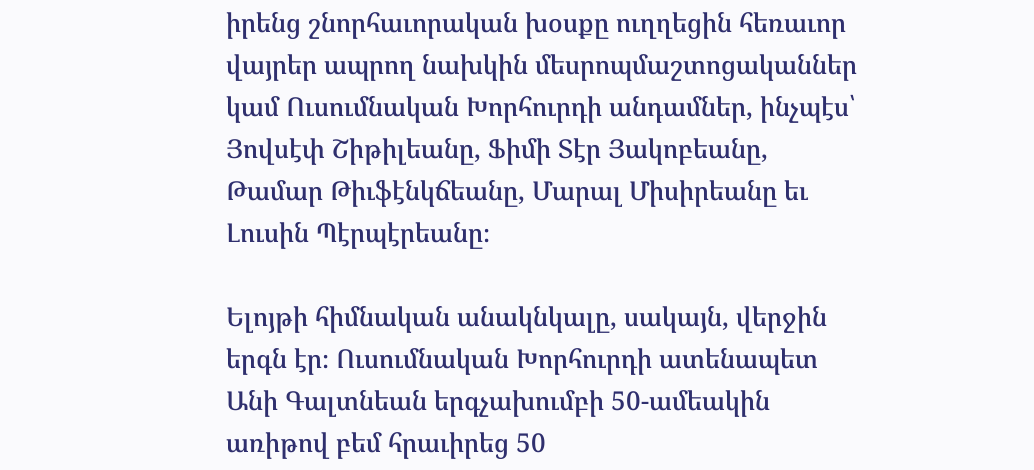իրենց շնորհաւորական խօսքը ուղղեցին հեռաւոր վայրեր ապրող նախկին մեսրոպմաշտոցականներ կամ Ուսումնական Խորհուրդի անդամներ, ինչպէս՝ Յովսէփ Շիթիլեանը, Ֆիմի Տէր Յակոբեանը, Թամար Թիւֆէնկճեանը, Մարալ Միսիրեանը եւ Լուսին Պէրպէրեանը։

Ելոյթի հիմնական անակնկալը, սակայն, վերջին երգն էր։ Ուսումնական Խորհուրդի ատենապետ Անի Գալտնեան երգչախումբի 50-ամեակին առիթով բեմ հրաւիրեց 50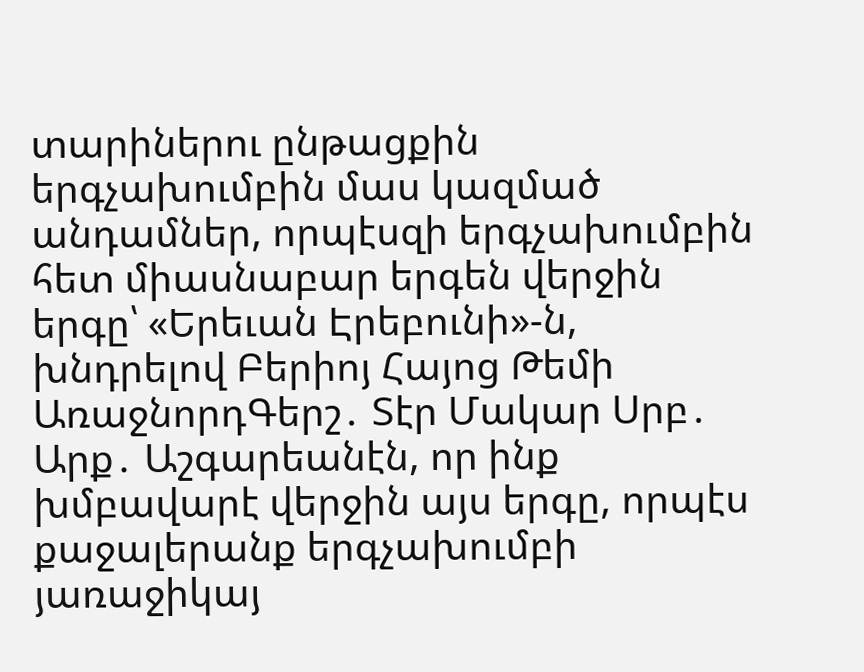տարիներու ընթացքին երգչախումբին մաս կազմած անդամներ, որպէսզի երգչախումբին հետ միասնաբար երգեն վերջին երգը՝ «Երեւան Էրեբունի»-ն, խնդրելով Բերիոյ Հայոց Թեմի ԱռաջնորդԳերշ․ Տէր Մակար Սրբ․ Արք․ Աշգարեանէն, որ ինք խմբավարէ վերջին այս երգը, որպէս քաջալերանք երգչախումբի յառաջիկայ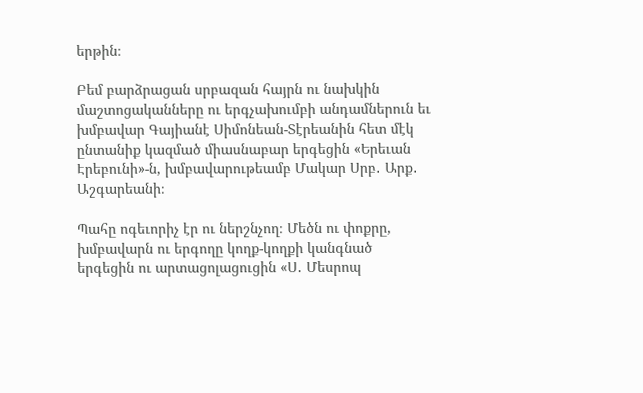երթին։

Բեմ բարձրացան սրբազան հայրն ու նախկին մաշտոցականները ու երգչախումբի անդամներուն եւ խմբավար Գայիանէ Սիմոնեան-Տէրեանին հետ մէկ ընտանիք կազմած միասնաբար երգեցին «Երեւան Էրեբունի»-ն, խմբավարութեամբ Մակար Սրբ․ Արք․ Աշգարեանի։

Պահը ոգեւորիչ էր ու ներշնչող։ Մեծն ու փոքրը, խմբավարն ու երգողը կողք-կողքի կանգնած երգեցին ու արտացոլացուցին «Ս․ Մեսրոպ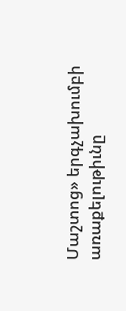Մաշտոց» երգչախումբի առաքելութիւնը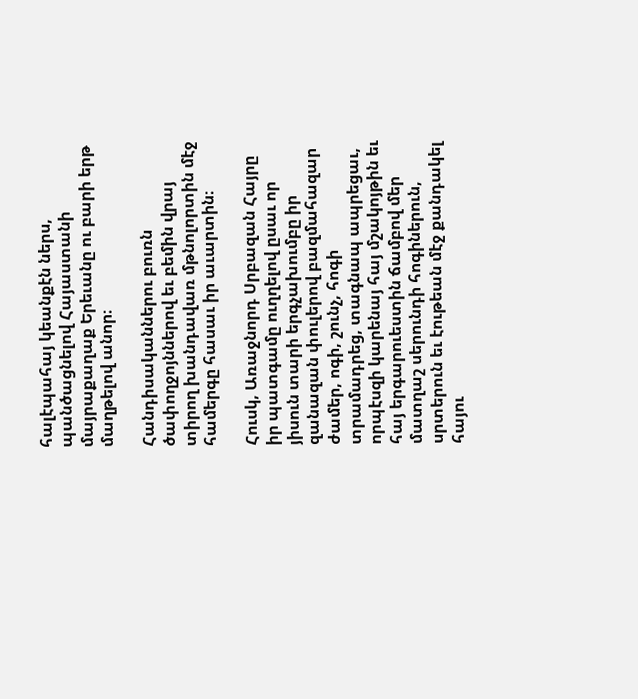հալէպահայ կեանքէն ներս, պանծացնելով Հայաստանի մայրաքաղաք Երեւանը ու բարի երթ մաղթելով անոր։

Հանդիսականներու բուռն ծափողջոյններով եւ բեմին վրայ տիրող խանդավառ մթնոլորտին մէջ համերգը հասաւ իր աւարտին։

Հուսկ, Առաջնորդ Սրբազան Հայրը իր պատգամը ուղղելով ըսաւ որ յիսուն տարի երգչախումբը իր զանազան փուլերով բազմահազար ժամեր, ոգի, շունչ, հոգի տրամադրեց, տագնապ ապրեցաւ, որպէսզի կարենայ հայ մշակոյթին եւ հայ երգարուեստին ճամբով մեր մատղաշ սերունդի հոգիներուն, սրտերուն եւ էութեան մէջ քանդակել հայու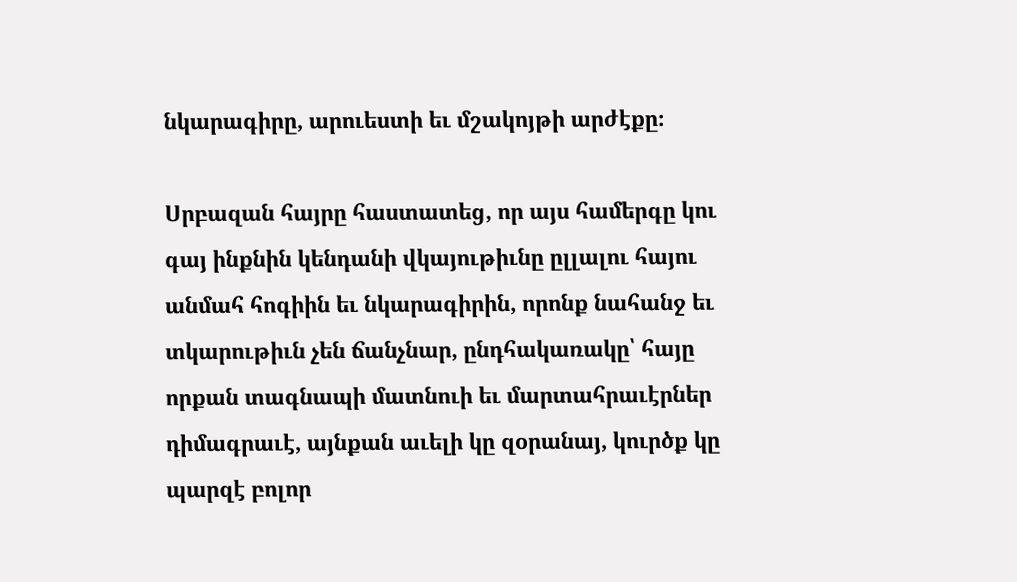նկարագիրը, արուեստի եւ մշակոյթի արժէքը։

Սրբազան հայրը հաստատեց, որ այս համերգը կու գայ ինքնին կենդանի վկայութիւնը ըլլալու հայու անմահ հոգիին եւ նկարագիրին, որոնք նահանջ եւ տկարութիւն չեն ճանչնար, ընդհակառակը՝ հայը որքան տագնապի մատնուի եւ մարտահրաւէրներ դիմագրաւէ, այնքան աւելի կը զօրանայ, կուրծք կը պարզէ բոլոր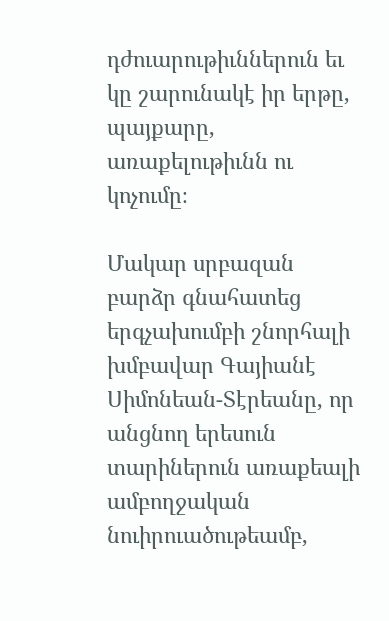դժուարութիւններուն եւ կը շարունակէ իր երթը, պայքարը, առաքելութիւնն ու կոչումը։

Մակար սրբազան բարձր գնահատեց երգչախումբի շնորհալի խմբավար Գայիանէ Սիմոնեան-Տէրեանը, որ անցնող երեսուն տարիներուն առաքեալի ամբողջական նուիրուածութեամբ,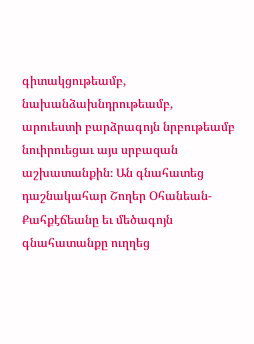գիտակցութեամբ, նախանձախնդրութեամբ, արուեստի բարձրագոյն նրբութեամբ նուիրուեցաւ այս սրբազան աշխատանքին։ Ան գնահատեց դաշնակահար Շողեր Օհանեան-Քահքէճեանը եւ մեծագոյն գնահատանքը ուղղեց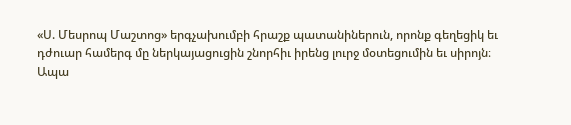«Ս. Մեսրոպ Մաշտոց» երգչախումբի հրաշք պատանիներուն, որոնք գեղեցիկ եւ դժուար համերգ մը ներկայացուցին շնորհիւ իրենց լուրջ մօտեցումին եւ սիրոյն։ Ապա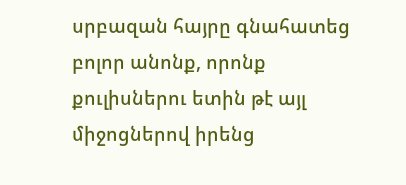սրբազան հայրը գնահատեց բոլոր անոնք, որոնք քուլիսներու ետին թէ այլ միջոցներով իրենց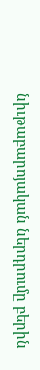նիւթաբարոյական ներդրումը բերին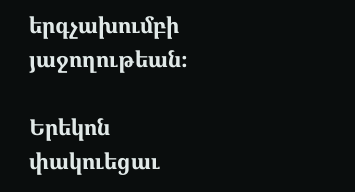երգչախումբի յաջողութեան։

Երեկոն փակուեցաւ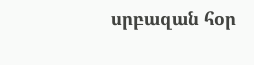սրբազան հօր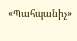«Պահպանիչ»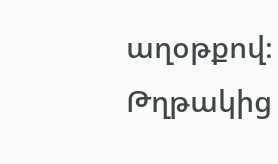աղօթքով։
Թղթակից